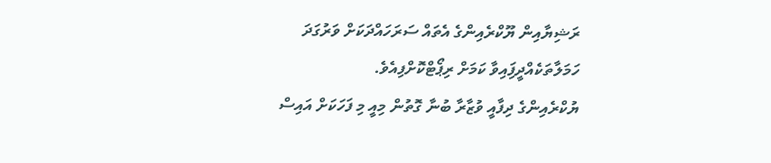ރަޝިޔާއިން ޔޫކްރެއިންގެ އެތައް ސަރަހައްދަކަށް ވަރުގަދަ ހަމަލާތަކެއްދީފިައިވާ ކަމަށް ރިޕޯޓްކޮށްފިއެވެ.
ޔުކްރެއިންގެ ދިފާއީ ވުޒާރާ ބުނާ ގޮތުން މިއީ މި ފަހަކަށް އައިސް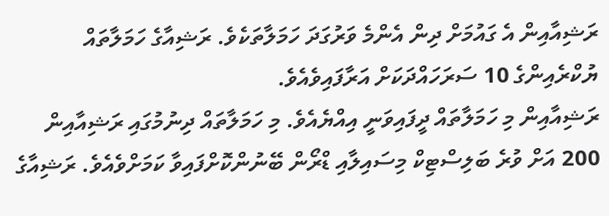ރަޝިއާއިން އެ ގައުމަށް ދިން އެންމެ ވަރުގަދަ ހަމަލާތަކެވެ. ރަޝިއާގެ ހަމަލާތައް ޔުކްރެއިންގެ 10 ސަރަހައްދަކަށް އަރާފައިވެއެވެ.
ރަޝިއާއިން މި ހަމަލާތައް ދީފައިވަނީ އިއްޔެއެވެ. މި ހަމަލާތައް ދިނުމުގައި ރަޝިއާއިން 200 އަށް ވުރެ ބަލިސްޓިކް މިސައިލާއި ޑްރޯން ބޭނުންކޮށްފައިވާ ކަމަށްވެއެވެ. ރަޝިއާގެ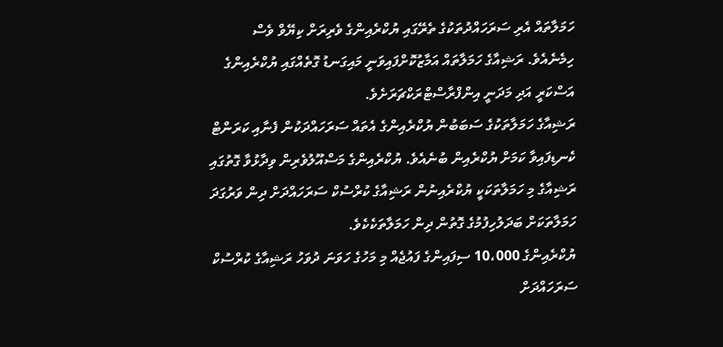ހަމަލާތައް އެރި ސަރަހައްދުތަކުގެ ތެރޭގައި ޔުކްރެއިންގެ ވެރިރަށް ކިޔޭވް ވެސް ހިމެނެއެވެ. ރަޝިއާގެ ހަމަލާތައް އަމާޒުކޮށްފައިވަނީ މައިގަނޑު ގޮތެއްގައި ޔުކްރެއިންގެ އަސްކަރީ އަދި މަދަނީ އިންފްރާސްޓްރަކްޗަރަށެވެ.
ރަޝިއާގެ ހަމަލާތަކުގެ ސަބަބުން ޔުކްރެއިންގެ އެތައް ސަރަހައްދަކުން ފެނާއި ކަރަންޓް ކެނޑިފައިވާ ކަމަށް ޔުކްރެއިން ބުނެއެވެ. ޔުކްރެއިންގެ މަސްއޫލުވެރިން ވިދާޅުވާ ގޮތުގައި ރަޝިއާގެ މި ހަމަލާތަކަކީ ޔުކްރެއިނުން ރަޝިއާގެ ކުރްސުކް ސަރަހައްދަށް ދިން ވަރުގަދަ ހަމަލާތަކަށް ބަދަލުހިފުމުގެ ގޮތުން ދިން ހަމަލާތަކެކެވެ.
ޔުކްރެއިންގެ 10،000 ސިފައިންގެ ފައުޖެއް މި މަހުގެ ހަވަނަ ދުވަހު ރަޝިއާގެ ކުރްސުކް ސަރަހައްދަށް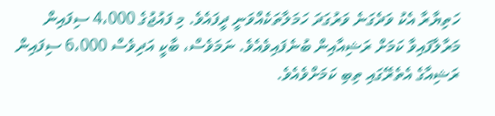ހަތިޔާރާ އެކު ވަދެގަނެ ވަރުގަދަ ހަމަލާތަކެއްވަނީ ދީފައެވެ. މި ފައުޖުގެ 4،000 ސިފައިން މަރާލާފައިވާ ކަމަށް ރަޝިއާއިން ބުނެފައިވެއެވެ. ނަމަވެސް، ބާކީ އަދިވެސް 6،000 ސިފައިން ރަޝިއާގެ އެތެރޭގައި ތިބި ކަމަށްވެއެވެ.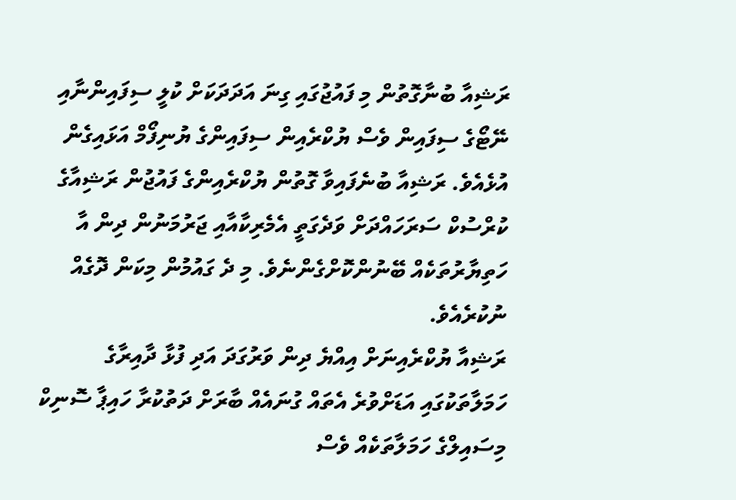ރަޝިއާ ބުނާގޮތުން މި ފައުޖުގައި ގިނަ އަދަދަކަށް ކުލީ ސިފައިންނާއި ނޭޓޯގެ ސިފައިން ވެސް ޔުކްރެއިން ސިފައިންގެ ޔުނިފޯމް އަޅައިގެން އުޅެއެވެ. ރަޝިއާ ބުނެފައިވާ ގޮތުން ޔުކްރެއިންގެ ފައުޖުން ރަޝިއާގެ ކުރްސުކް ސަރަހައްދަށް ވަދެގަތީ އެމެރިކާއާއި ޖަރުމަނުން ދިން އާ ހަތިޔާރުތަކެއް ބޭނުންކޮށްގެންނެވެ. މި ދެ ގައުމުން މިކަން ދޮގެއް ނުކުރެއެވެ.
ރަޝިއާ ޔުކްރެއިނަށް އިއްޔެ ދިން ވަރުގަދަ އަދި ފުޅާ ދާއިރާގެ ހަމަލާތަކުގައި އަޑަށްވުރެ އެތައް ގުނައެއް ބާރަށް ދަތުކުރާ ހައިޕާ ސޮނިކް މިސައިލްގެ ހަމަލާތަކެއް ވެސް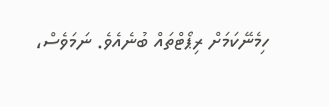ހިމެނޭކަމަށް ރިޕޯޓްތައް ބުނެއެވެ. ނަމަވެސް،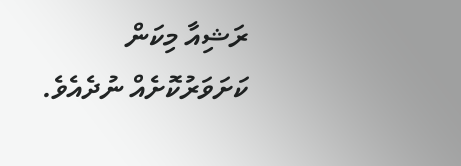ރަޝިއާ މިކަން ކަށަވަރުކޮށެއް ނުދެއެވެ.